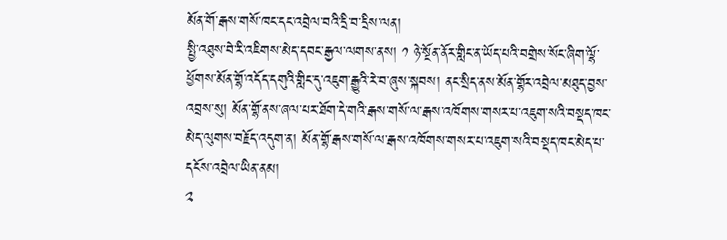མོན་གོ་རྒས་གསོ་ཁང་དང་འབྲེལ་བའི་དྲི་བ་དྲིས་ལན།
སྤྱི་འཐུས་བེ་རི་འཇིགས་མེད་དབང་རྒྱལ་ལགས་ནས། ༡ ཉེ་སྔོན་ནོར་གླིང་ན་ཡོད་པའི་བགྲེས་སོང་ཞིག་ལྷོ་ཕྱོགས་མོན་གྷོ་འདོད་དགུའི་གླིང་དུ་འཇུག་རྒྱུའི་རེ་བ་ཞུས་སྐབས། ནང་སྲིད་ནས་མོན་གྷོར་འབྲེལ་མཐུད་བྱས་འབྲས་སུ། མོན་གྷོ་ནས་ཞལ་པར་ཐོག་དེ་གའི་རྒས་གསོ་ལ་རྒས་འཁོགས་གསར་པ་འཇུག་སའི་བསྡད་ཁང་མེད་ལུགས་བརྗོད་འདུག་ན། མོན་གྷོ་རྒས་གསོ་ལ་རྒས་འཁོགས་གསར་པ་འཇུག་སའི་བསྡད་ཁང་མེད་པ་དངོས་འབྲེལ་ཡིན་ནམ།
༢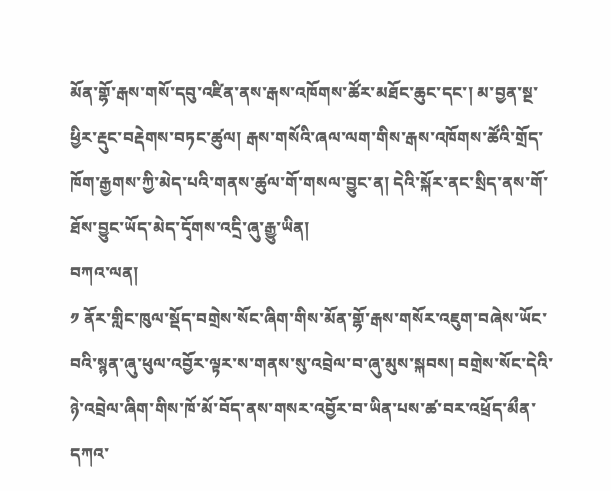མོན་གྷོ་རྒས་གསོ་དབུ་འཛིན་ནས་རྒས་འཁོགས་ཚོར་མཐོང་ཆུང་དང་། མ་བྱན་སྔ་ཕྱིར་རྡུང་བརྡེགས་བཏང་ཚུལ། རྒས་གསོའི་ཞལ་ལག་གིས་རྒས་འཁོགས་ཚོའི་གྲོད་ཁོག་རྒྱགས་ཀྱི་མེད་པའི་གནས་ཚུལ་གོ་གསལ་བྱུང་ན། དེའི་སྐོར་ནང་སྲིད་ནས་གོ་ཐོས་བྱུང་ཡོད་མེད་དྭོགས་འདྲི་ཞུ་རྒྱུ་ཡིན།
བཀའ་ལན།
༡ ནོར་གླིང་ཁུལ་སྡོད་བགྲེས་སོང་ཞིག་གིས་མོན་གྷོ་རྒས་གསོར་འཇུག་བཞེས་ཡོང་བའི་སྙན་ཞུ་ཕུལ་འབྱོར་ལྟར་ས་གནས་སུ་འབྲེལ་བ་ཞུ་མུས་སྐབས། བགྲེས་སོང་དེའི་ཉེ་འབྲེལ་ཞིག་གིས་ཁོ་མོ་བོད་ནས་གསར་འབྱོར་བ་ཡིན་པས་ཚ་བར་འཕྲོད་མྀན་དཀའ་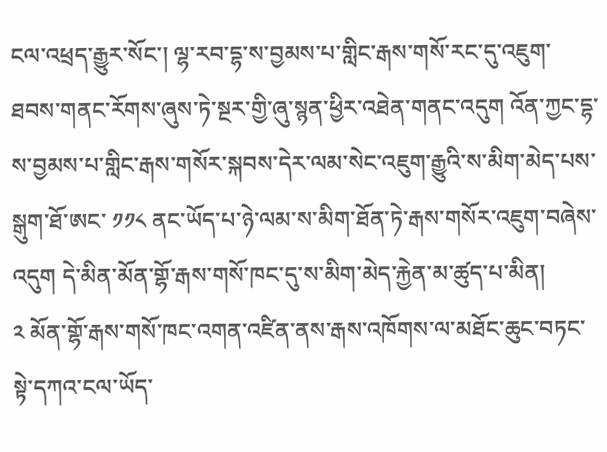ངལ་འཕྲད་རྒྱུར་སོང་། ལྷ་རབ་དྷ་ས་བྱམས་པ་གླིང་རྒས་གསོ་རང་དུ་འཇུག་ཐབས་གནང་རོགས་ཞུས་ཏེ་སྔར་གྱི་ཞུ་སྙན་ཕྱིར་འཐེན་གནང་འདུག འོན་ཀྱང་དྷ་ས་བྱམས་པ་གླིང་རྒས་གསོར་སྐབས་དེར་ལམ་སེང་འཇུག་རྒྱུའི་ས་མིག་མེད་པས་སྒུག་ཐོ་ཨང་ ༡༡༨ ནང་ཡོད་པ་ཉེ་ལམ་ས་མིག་ཐོན་ཏེ་རྒས་གསོར་འཇུག་བཞེས་འདུག དེ་མིན་མོན་གྷོ་རྒས་གསོ་ཁང་དུ་ས་མིག་མེད་རྐྱེན་མ་ཚུད་པ་མིན།
༢ མོན་གྷོ་རྒས་གསོ་ཁང་འགན་འཛིན་ནས་རྒས་འཁོགས་ལ་མཐོང་ཆུང་བཏང་སྟེ་དཀའ་ངལ་ཡོད་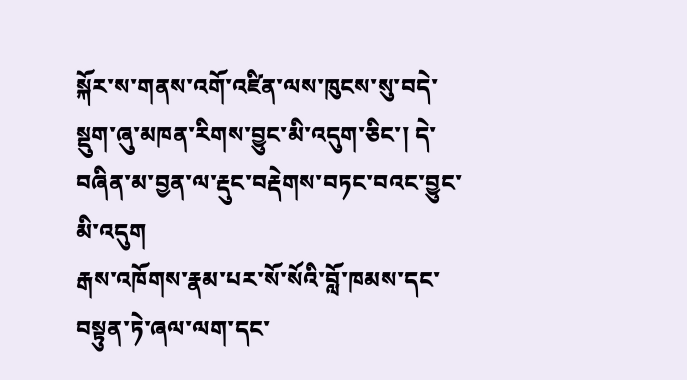སྐོར་ས་གནས་འགོ་འཛིན་ལས་ཁུངས་སུ་བདེ་སྡུག་ཞུ་མཁན་རིགས་བྱུང་མི་འདུག་ཅིང་། དེ་བཞིན་མ་བྱན་ལ་རྡུང་བརྡེགས་བཏང་བའང་བྱུང་མི་འདུག
རྒས་འཁོགས་རྣམ་པར་སོ་སོའི་བློ་ཁམས་དང་བསྟུན་ཏེ་ཞལ་ལག་དང་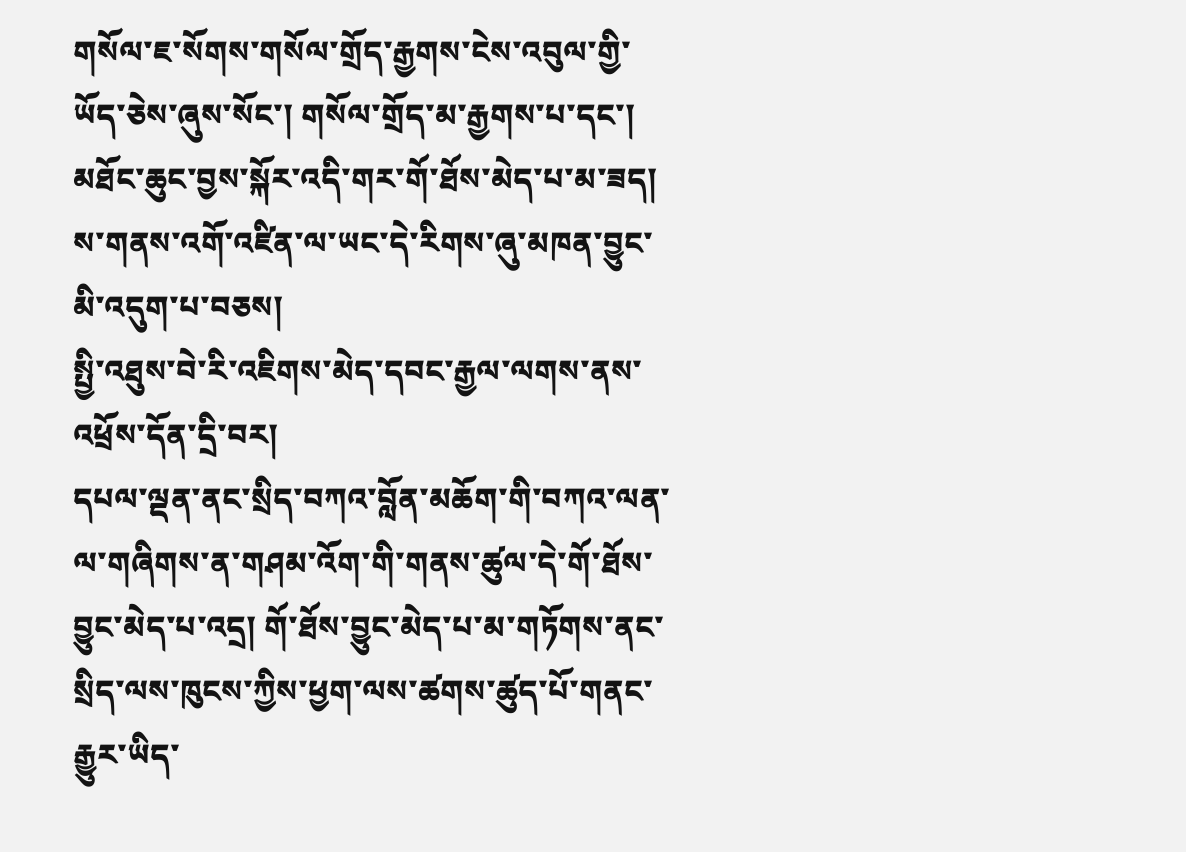གསོལ་ཇ་སོགས་གསོལ་གྲོད་རྒྱགས་ངེས་འབུལ་གྱི་ཡོད་ཅེས་ཞུས་སོང་། གསོལ་གྲོད་མ་རྒྱགས་པ་དང་། མཐོང་ཆུང་བྱས་སྐོར་འདི་གར་གོ་ཐོས་མེད་པ་མ་ཟད། ས་གནས་འགོ་འཛིན་ལ་ཡང་དེ་རིགས་ཞུ་མཁན་བྱུང་མི་འདུག་པ་བཅས།
སྤྱི་འཐུས་བེ་རི་འཇིགས་མེད་དབང་རྒྱལ་ལགས་ནས་འཕྲོས་དོན་དྲི་བར།
དཔལ་ལྡན་ནང་སྲིད་བཀའ་བློན་མཆོག་གི་བཀའ་ལན་ལ་གཞིགས་ན་གཤམ་འོག་གི་གནས་ཚུལ་དེ་གོ་ཐོས་བྱུང་མེད་པ་འདྲ། གོ་ཐོས་བྱུང་མེད་པ་མ་གཏོགས་ནང་སྲིད་ལས་ཁུངས་ཀྱིས་ཕྱག་ལས་ཚགས་ཚུད་པོ་གནང་རྒྱུར་ཡིད་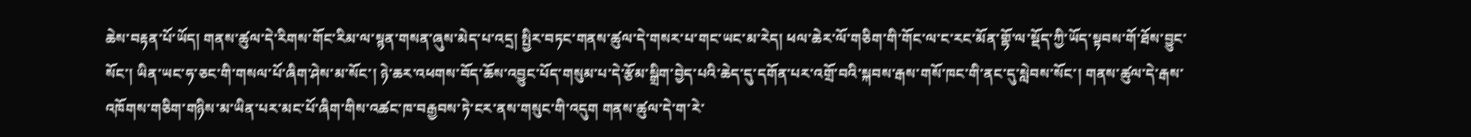ཆེས་བརྟན་པོ་ཡོད། གནས་ཚུལ་དེ་རིགས་གོང་རིམ་ལ་སྙན་གསན་ཞུས་མེད་པ་འདྲ། སྤྱིར་བཏང་གནས་ཚུལ་དེ་གསར་པ་གང་ཡང་མ་རེད། ཕལ་ཆེར་ལོ་གཅིག་གི་གོང་ལ་ང་རང་མོན་གྷོ་ལ་སྡོད་ཀྱི་ཡོད་སྟབས་གོ་ཐོས་བྱུང་སོང་། ཡིན་ཡང་ཧ་ཅང་གི་གསལ་པོ་ཞིག་ཤེས་མ་སོང་། ཉེ་ཆར་འཕགས་བོད་ཆོས་འབྱུང་པོད་གསུམ་པ་དེ་རྩོམ་སྒྲིག་བྱེད་པའི་ཆེད་དུ་དགོན་པར་འགྲོ་བའི་སྐབས་རྒས་གསོ་ཁང་གི་ནང་དུ་སླེབས་སོང་། གནས་ཚུལ་དེ་རྒས་འཁོགས་གཅིག་གཉིས་མ་ཡིན་པར་མང་པོ་ཞིག་གིས་འཚང་ཁ་བརྒྱབས་ཏེ་ངར་ནས་གསུང་གི་འདུག གནས་ཚུལ་དེ་ག་རེ་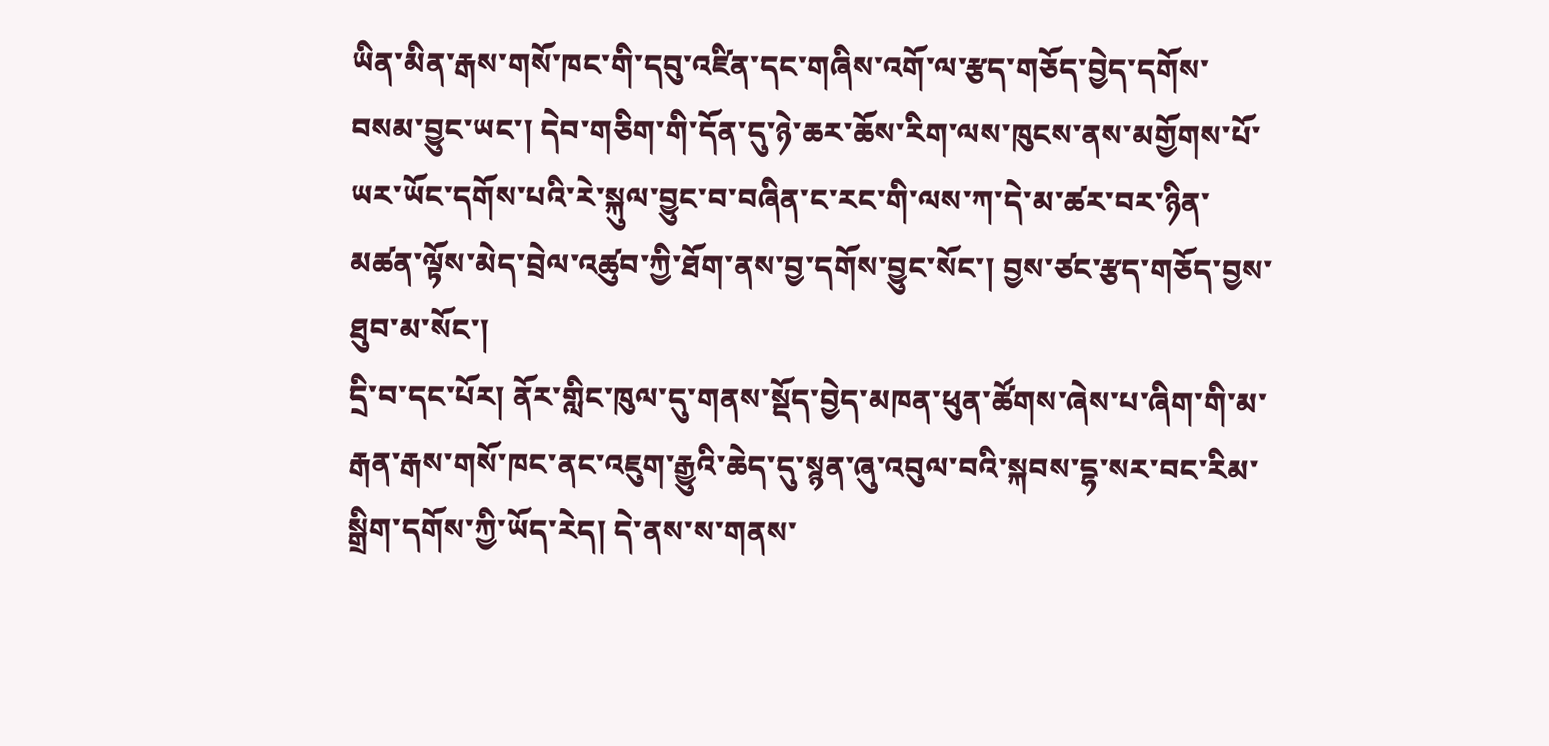ཡིན་མིན་རྒས་གསོ་ཁང་གི་དབུ་འཛིན་དང་གཞིས་འགོ་ལ་རྩད་གཅོད་བྱེད་དགོས་བསམ་བྱུང་ཡང་། དེབ་གཅིག་གི་དོན་དུ་ཉེ་ཆར་ཆོས་རིག་ལས་ཁུངས་ནས་མགྱོགས་པོ་ཡར་ཡོང་དགོས་པའི་རེ་སྐུལ་བྱུང་བ་བཞིན་ང་རང་གི་ལས་ཀ་དེ་མ་ཚར་བར་ཉིན་མཚན་ལྟོས་མེད་བྲེལ་འཚུབ་ཀྱི་ཐོག་ནས་བྱ་དགོས་བྱུང་སོང་། བྱས་ཙང་རྩད་གཅོད་བྱས་ཐུབ་མ་སོང་།
དྲི་བ་དང་པོར། ནོར་གླིང་ཁུལ་དུ་གནས་སྡོད་བྱེད་མཁན་ཕུན་ཚོགས་ཞེས་པ་ཞིག་གི་མ་རྒན་རྒས་གསོ་ཁང་ནང་འཇུག་རྒྱུའི་ཆེད་དུ་སྙན་ཞུ་འབུལ་བའི་སྐབས་དྷ་སར་བང་རིམ་སྒྲིག་དགོས་ཀྱི་ཡོད་རེད། དེ་ནས་ས་གནས་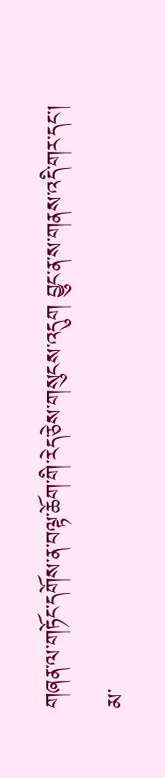གཞན་ལ་གཏོང་དགོས་ན་བལྟ་ཆོག་གི་རེད་ཅེས་གསུངས་འདུག བྱུང་ན་ས་གནས་འདི་གར་དང་། མ་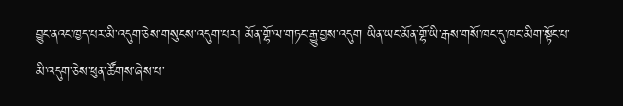བྱུང་ནའང་ཁྱད་པར་མི་འདུག་ཅེས་གསུངས་འདུག་པར། མོན་གྷོ་ལ་གཏང་རྒྱུ་བྱས་འདུག ཡིན་ཡང་མོན་གྷོ་ཡི་རྒས་གསོ་ཁང་དུ་ཁང་མིག་སྟོང་པ་མི་འདུག་ཅེས་ཕུན་ཚོགས་ཞེས་པ་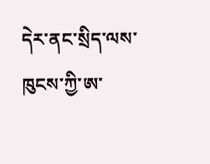དེར་ནང་སྲིད་ལས་ཁུངས་ཀྱི་ཨ་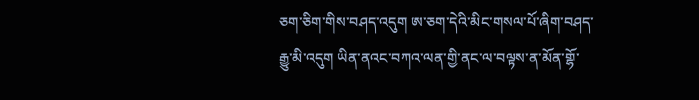ཅག་ཅིག་གིས་བཤད་འདུག ཨ་ཅག་དེའི་མིང་གསལ་པོ་ཞིག་བཤད་རྒྱུ་མི་འདུག ཡིན་ནའང་བཀའ་ལན་གྱི་ནང་ལ་བལྟས་ན་མོན་གྷོ་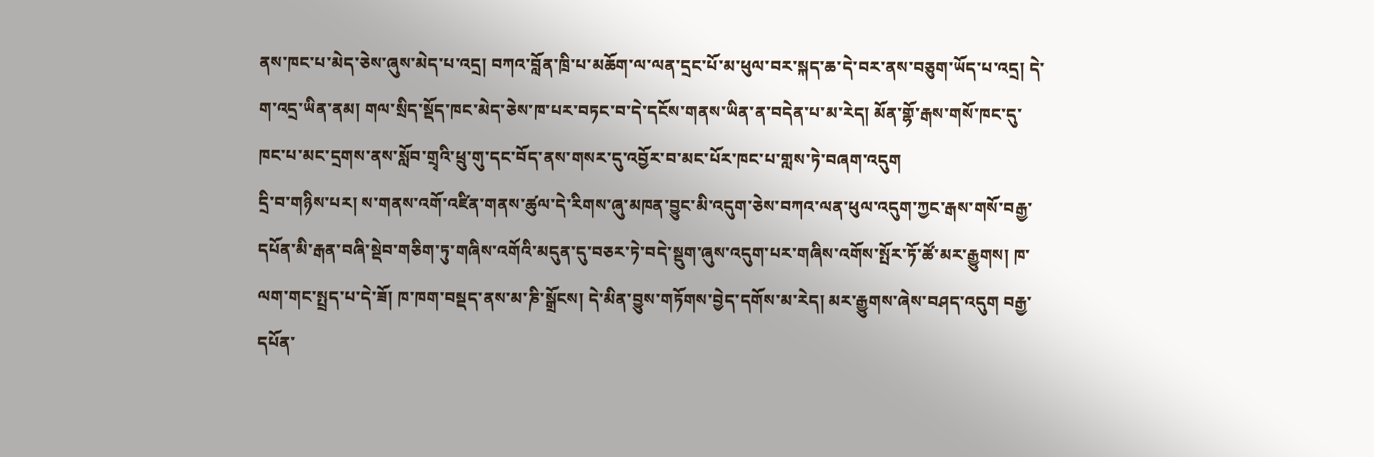ནས་ཁང་པ་མེད་ཅེས་ཞུས་མེད་པ་འདྲ། བཀའ་བློན་ཁྲི་པ་མཆོག་ལ་ལན་དྲང་པོ་མ་ཕུལ་བར་སྐད་ཆ་དེ་བར་ནས་བཅུག་ཡོད་པ་འདྲ། དེ་ག་འདྲ་ཡིན་ནམ། གལ་སྲིད་སྡོད་ཁང་མེད་ཅེས་ཁ་པར་བཏང་བ་དེ་དངོས་གནས་ཡིན་ན་བདེན་པ་མ་རེད། མོན་གྷོ་རྒས་གསོ་ཁང་དུ་ཁང་པ་མང་དྲགས་ནས་སློབ་གྲྭའི་ཕྲུ་གུ་དང་བོད་ནས་གསར་དུ་འབྱོར་བ་མང་པོར་ཁང་པ་གླས་ཏེ་བཞག་འདུག
དྲི་བ་གཉིས་པར། ས་གནས་འགོ་འཛིན་གནས་ཚུལ་དེ་རིགས་ཞུ་མཁན་བྱུང་མི་འདུག་ཅེས་བཀའ་ལན་ཕུལ་འདུག་ཀྱང་རྒས་གསོ་བརྒྱ་དཔོན་མི་རྒན་བཞི་སྡེབ་གཅིག་ཏུ་གཞིས་འགོའི་མདུན་དུ་བཅར་ཏེ་བདེ་སྡུག་ཞུས་འདུག་པར་གཞིས་འགོས་སྤོར་ཏོ་ཚོ་མར་རྒྱུགས། ཁ་ལག་གང་སྤྲད་པ་དེ་ཟོ། ཁ་ཁག་བསྡད་ནས་མ་ཎི་སྒྲོངས། དེ་མིན་བྱུས་གཏོགས་བྱེད་དགོས་མ་རེད། མར་རྒྱུགས་ཞེས་བཤད་འདུག བརྒྱ་དཔོན་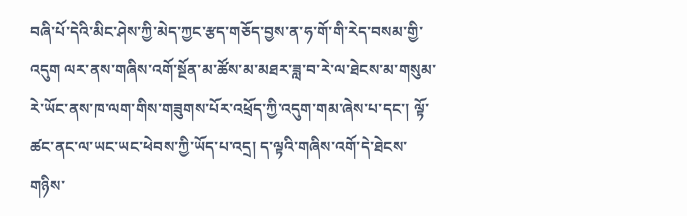བཞི་པོ་དེའི་མིང་ཤེས་ཀྱི་མེད་ཀྱང་རྩད་གཅོད་བྱས་ན་ཧ་གོ་གི་རེད་བསམ་གྱི་འདུག ལར་ནས་གཞིས་འགོ་སྔོན་མ་ཚོས་མ་མཐར་ཟླ་བ་རེ་ལ་ཐེངས་མ་གསུམ་རེ་ཡོང་ནས་ཁ་ལག་གིས་གཟུགས་པོར་འཕྲོད་ཀྱི་འདུག་གམ་ཞེས་པ་དང་། ལྟོ་ཚང་ནང་ལ་ཡང་ཡང་ཕེབས་ཀྱི་ཡོད་པ་འདྲ། ད་ལྟའི་གཞིས་འགོ་དེ་ཐེངས་གཉིས་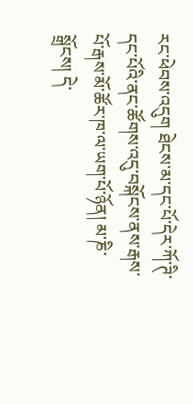རང་ཕེབས་འདུག ཐེངས་མ་དང་པོ་དེར་ཀོ་ཊི་དང་པོའི་ནང་ཚོགས་འདུ་བསྐོངས་ནས་རྒས་པོ་རྒས་མོ་ཚོར་ཁ་ལ་ཡག་པོ་ཉོན། མ་ཎི་སྒྲོངས། དེ་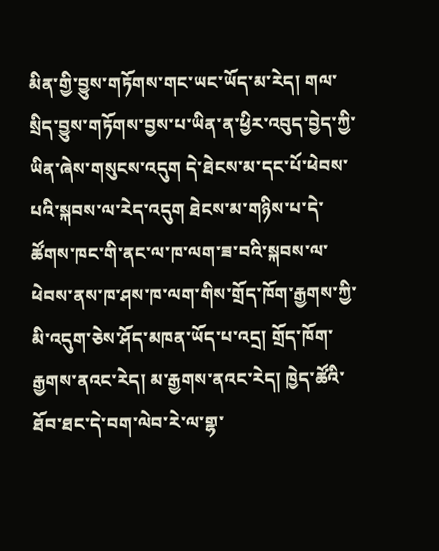མིན་གྱི་བྱུས་གཏོགས་གང་ཡང་ཡོད་མ་རེད། གལ་སྲིད་བྱུས་གཏོགས་བྱས་པ་ཡིན་ན་ཕྱིར་འབུད་བྱེད་ཀྱི་ཡིན་ཞེས་གསུངས་འདུག དེ་ཐེངས་མ་དང་པོ་ཕེབས་པའི་སྐབས་ལ་རེད་འདུག ཐེངས་མ་གཉིས་པ་དེ་ཚོགས་ཁང་གི་ནང་ལ་ཁ་ལག་ཟ་བའི་སྐབས་ལ་ཕེབས་ནས་ཁ་ཤས་ཁ་ལག་གིས་གྲོད་ཁོག་རྒྱགས་ཀྱི་མི་འདུག་ཅེས་ཤོད་མཁན་ཡོད་པ་འདྲ། གྲོད་ཁོག་རྒྱགས་ནའང་རེད། མ་རྒྱགས་ནའང་རེད། ཁྱེད་ཚོའི་ཐོབ་ཐང་དེ་བག་ལེབ་རེ་ལ་གྷ་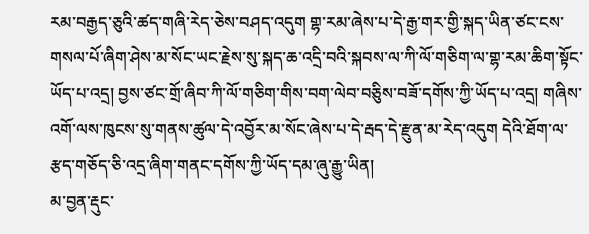རམ་བརྒྱད་ཅུའི་ཚད་གཞི་རེད་ཅེས་བཤད་འདུག གྷ་རམ་ཞེས་པ་དེ་རྒྱ་གར་གྱི་སྐད་ཡིན་ཙང་ངས་གསལ་པོ་ཞིག་ཤེས་མ་སོང་ཡང་རྗེས་སུ་སྐད་ཆ་འདྲི་བའི་སྐབས་ལ་ཀི་ལོ་གཅིག་ལ་གྷ་རམ་ཆིག་སྟོང་ཡོད་པ་འདྲ། བྱས་ཙང་གྲོ་ཞིབ་ཀི་ལོ་གཅིག་གིས་བག་ལེབ་བཅིུས་བཟོ་དགོས་ཀྱི་ཡོད་པ་འདྲ། གཞིས་འགོ་ལས་ཁུངས་སུ་གནས་ཚུལ་དེ་འབྱོར་མ་སོང་ཞེས་པ་དེ་རྦད་དེ་རྫུན་མ་རེད་འདུག དེའི་ཐོག་ལ་རྩད་གཅོད་ཅི་འདྲ་ཞིག་གནང་དགོས་ཀྱི་ཡོད་དམ་ཞུ་རྒྱུ་ཡིན།
མ་བྱན་རྡུང་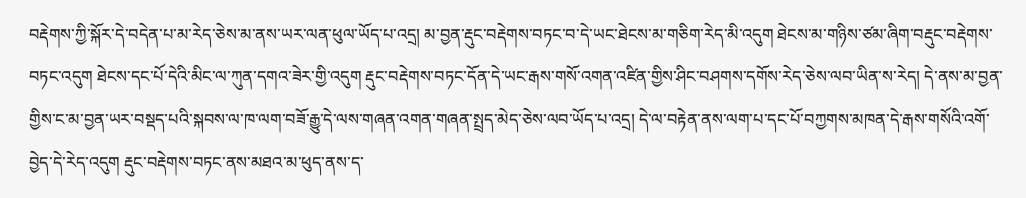བརྡེགས་ཀྱི་སྐོར་དེ་བདེན་པ་མ་རེད་ཅེས་མ་ནས་ཡར་ལན་ཕུལ་ཡོད་པ་འདྲ། མ་བྱན་རྡུང་བརྡེགས་བཏང་བ་དེ་ཡང་ཐེངས་མ་གཅིག་རེད་མི་འདུག ཐེངས་མ་གཉིས་ཙམ་ཞིག་བརྡུང་བརྡེགས་བཏང་འདུག ཐེངས་དང་པོ་དེའི་མིང་ལ་ཀུན་དགའ་ཟེར་གྱི་འདུག རྡུང་བརྡེགས་བཏང་དོན་དེ་ཡང་རྒས་གསོ་འགན་འཛིན་གྱིས་ཤིང་བཤགས་དགོས་རེད་ཅེས་ལབ་ཡིན་ས་རེད། དེ་ནས་མ་བྱན་གྱིས་ང་མ་བྱན་ཡར་བསྡད་པའི་སྐབས་ལ་ཁ་ལག་བཟོ་རྒྱུ་དེ་ལས་གཞན་འགན་གཞན་སྤྲད་མེད་ཅེས་ལབ་ཡོད་པ་འདྲ། དེ་ལ་བརྟེན་ནས་ལག་པ་དང་པོ་བཀྱགས་མཁན་དེ་རྒས་གསོའི་འགོ་བྱེད་དེ་རེད་འདུག རྡུང་བརྡེགས་བཏང་ནས་མཐའ་མ་ཕུད་ནས་ད་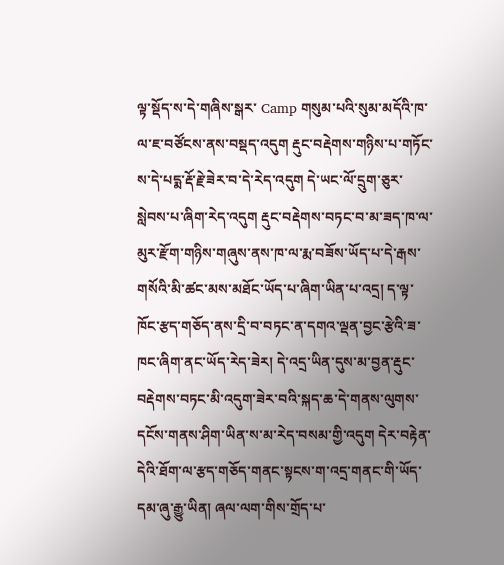ལྟ་སྡོད་ས་དེ་གཞིས་སྒར་ Camp གསུམ་པའི་སུམ་མདོའི་ཁ་ལ་ཇ་བཙོངས་ནས་བསྡད་འདུག རྡུང་བརྡེགས་གཉིས་པ་གཏོང་ས་དེ་པདྨ་རྡོ་རྗེ་ཟེར་བ་དེ་རེད་འདུག དེ་ཡང་ལོ་དྲུག་ཅུར་སླེབས་པ་ཞིག་རེད་འདུག རྡུང་བརྡེགས་བཏང་བ་མ་ཟད་ཁ་ལ་མུར་རྫོག་གཉིས་གཞུས་ནས་ཁ་ལ་རྨ་བཟོས་ཡོད་པ་དེ་རྒས་གསོའི་མི་ཚང་མས་མཐོང་ཡོད་པ་ཞིག་ཡིན་པ་འདྲ། ད་ལྟ་ཁོང་རྩད་གཅོད་ནས་དྲི་བ་བཏང་ན་དགའ་ལྡན་བྱང་རྩེའི་ཟ་ཁང་ཞིག་ནང་ཡོད་རེད་ཟེར། དེ་འདྲ་ཡིན་དུས་མ་བྱན་རྡུང་བརྡེགས་བཏང་མི་འདུག་ཟེར་བའི་སྐད་ཆ་དེ་གནས་ལུགས་དངོས་གནས་ཤིག་ཡིན་ས་མ་རེད་བསམ་གྱི་འདུག དེར་བརྟེན་དེའི་ཐོག་ལ་རྩད་གཅོད་གནང་སྟངས་ག་འདྲ་གནང་གི་ཡོད་དམ་ཞུ་རྒྱུ་ཡིན། ཞལ་ལག་གིས་གྲོད་པ་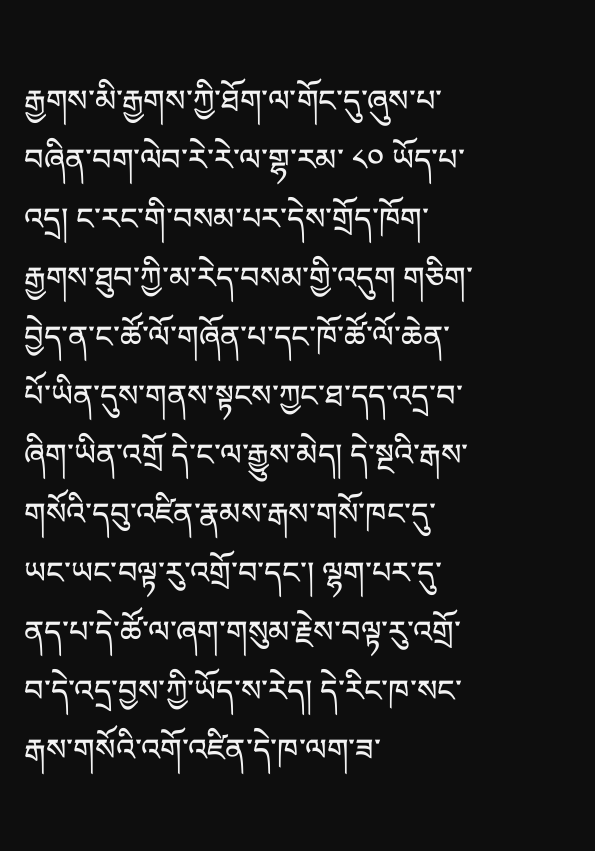རྒྱགས་མི་རྒྱགས་ཀྱི་ཐོག་ལ་གོང་དུ་ཞུས་པ་བཞིན་བག་ལེབ་རེ་རེ་ལ་གྷ་རམ་ ༨༠ ཡོད་པ་འདྲ། ང་རང་གི་བསམ་པར་དེས་གྲོད་ཁོག་རྒྱགས་ཐུབ་ཀྱི་མ་རེད་བསམ་གྱི་འདུག གཅིག་བྱེད་ན་ང་ཚོ་ལོ་གཞོན་པ་དང་ཁོ་ཚོ་ལོ་ཆེན་པོ་ཡིན་དུས་གནས་སྟངས་ཀྱང་ཐ་དད་འདྲ་བ་ཞིག་ཡིན་འགྲོ དེ་ང་ལ་རྒྱུས་མེད། དེ་སྔའི་རྒས་གསོའི་དབུ་འཛིན་རྣམས་རྒས་གསོ་ཁང་དུ་ཡང་ཡང་བལྟ་རུ་འགྲོ་བ་དང་། ལྷག་པར་དུ་ནད་པ་དེ་ཚོ་ལ་ཞག་གསུམ་རྗེས་བལྟ་རུ་འགྲོ་བ་དེ་འདྲ་བྱས་ཀྱི་ཡོད་ས་རེད། དེ་རིང་ཁ་སང་རྒས་གསོའི་འགོ་འཛིན་དེ་ཁ་ལག་ཟ་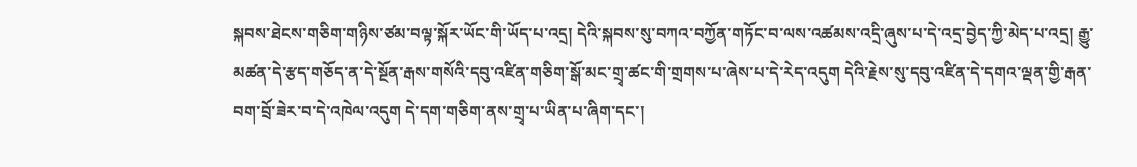སྐབས་ཐེངས་གཅིག་གཉིས་ཙམ་བལྟ་སྐོར་ཡོང་གི་ཡོད་པ་འདྲ། དེའི་སྐབས་སུ་བཀའ་བཀྱོན་གཏོང་བ་ལས་འཚམས་འདྲི་ཞུས་པ་དེ་འདྲ་བྱེད་ཀྱི་མེད་པ་འདྲ། རྒྱུ་མཚན་དེ་རྩད་གཅོད་ན་དེ་སྔོན་རྒས་གསོའི་དབུ་འཛིན་གཅིག་སྒོ་མང་གྲྭ་ཚང་གི་གྲགས་པ་ཞེས་པ་དེ་རེད་འདུག དེའི་རྗེས་སུ་དབུ་འཛིན་དེ་དགའ་ལྡན་གྱི་རྒན་བག་བྲོ་ཟེར་བ་དེ་འཁེལ་འདུག དེ་དག་གཅིག་ནས་གྲྭ་པ་ཡིན་པ་ཞིག་དང་།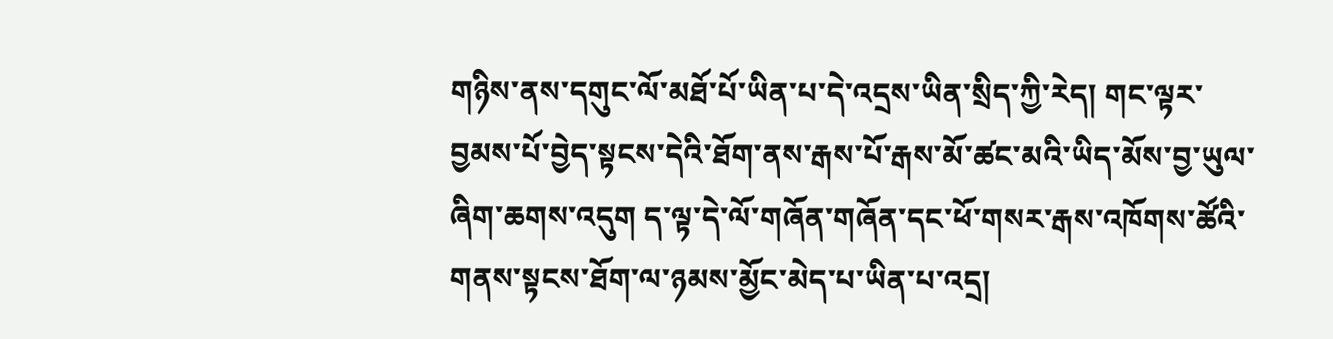གཉིས་ནས་དགུང་ལོ་མཐོ་པོ་ཡིན་པ་དེ་འདྲས་ཡིན་སྲིད་ཀྱི་རེད། གང་ལྟར་བྱམས་པོ་བྱེད་སྟངས་དེའི་ཐོག་ནས་རྒས་པོ་རྒས་མོ་ཚང་མའི་ཡིད་མོས་བྱ་ཡུལ་ཞིག་ཆགས་འདུག ད་ལྟ་དེ་ལོ་གཞོན་གཞོན་དང་ཕོ་གསར་རྒས་འཁོགས་ཚོའི་གནས་སྟངས་ཐོག་ལ་ཉམས་མྱོང་མེད་པ་ཡིན་པ་འདྲ།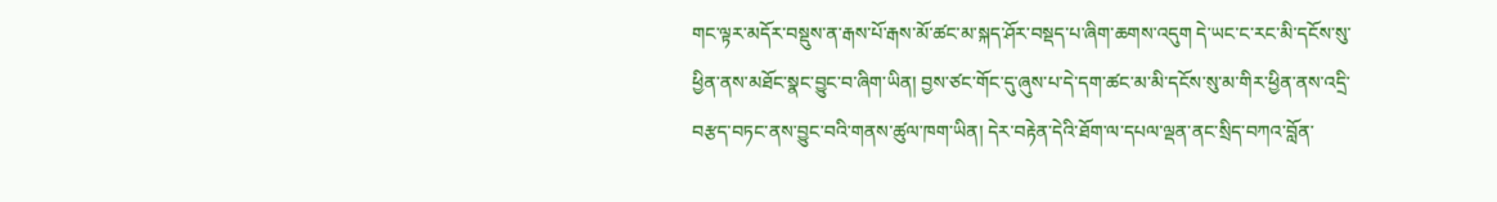གང་ལྟར་མདོར་བསྡུས་ན་རྒས་པོ་རྒས་མོ་ཚང་མ་སྐད་ཤོར་བསྡད་པ་ཞིག་ཆགས་འདུག དེ་ཡང་ང་རང་མི་དངོས་སུ་ཕྱིན་ནས་མཐོང་སྣང་བྱུང་བ་ཞིག་ཡིན། བྱས་ཙང་གོང་དུ་ཞུས་པ་དེ་དག་ཚང་མ་མི་དངོས་སུ་མ་གིར་ཕྱིན་ནས་འདྲི་བརྩད་བཏང་ནས་བྱུང་བའི་གནས་ཚུལ་ཁག་ཡིན། དེར་བརྟེན་དེའི་ཐོག་ལ་དཔལ་ལྡན་ནང་སྲིད་བཀའ་བློན་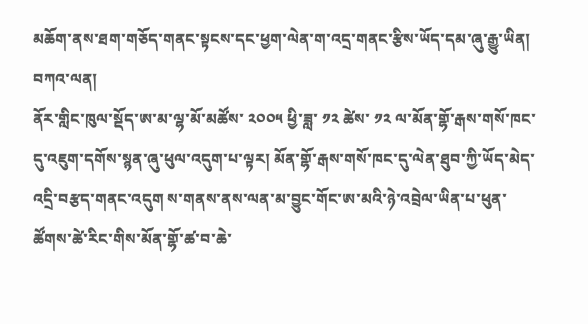མཆོག་ནས་ཐག་གཅོད་གནང་སྟངས་དང་ཕྱག་ལེན་ག་འདྲ་གནང་རྩིས་ཡོད་དམ་ཞུ་རྒྱུ་ཡིན།
བཀའ་ལན།
ནོར་གླིང་ཁུལ་སྡོད་ཨ་མ་ལྷ་མོ་མཚོས་ ༢༠༠༥ ཕྱི་ཟླ་ ༡༢ ཚེས་ ༡༢ ལ་མོན་གྷོ་རྒས་གསོ་ཁང་དུ་འཇུག་དགོས་སྙན་ཞུ་ཕུལ་འདུག་པ་ལྟར། མོན་གྷོ་རྒས་གསོ་ཁང་དུ་ལེན་ཐུབ་ཀྱི་ཡོད་མེད་འདྲི་བརྩད་གནང་འདུག ས་གནས་ནས་ལན་མ་བྱུང་གོང་ཨ་མའི་ཉེ་འབྲེལ་ཡིན་པ་ཕུན་ཚོགས་ཚེ་རིང་གིས་མོན་གྷོ་ཚ་བ་ཆེ་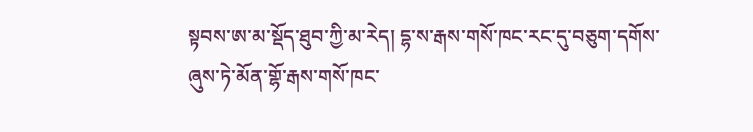སྟབས་ཨ་མ་སྡོད་ཐུབ་ཀྱི་མ་རེད། དྷ་ས་རྒས་གསོ་ཁང་རང་དུ་བཅུག་དགོས་ཞུས་ཏེ་མོན་གྷོ་རྒས་གསོ་ཁང་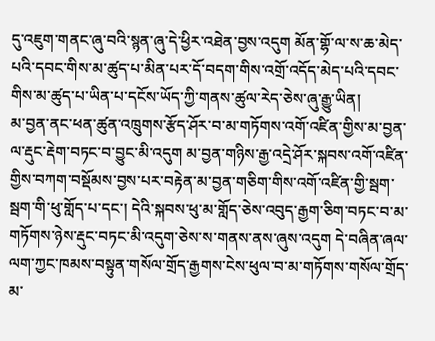དུ་འཇུག་གནང་ཞུ་བའི་སྙན་ཞུ་དེ་ཕྱིར་འཐེན་བྱས་འདུག མོན་གྷོ་ལ་ས་ཆ་མེད་པའི་དབང་གིས་མ་ཚུད་པ་མིན་པར་དོ་བདག་གིས་འགྲོ་འདོད་མེད་པའི་དབང་གིས་མ་ཚུད་པ་ཡིན་པ་དངོས་ཡོད་ཀྱི་གནས་ཚུལ་རེད་ཅེས་ཞུ་རྒྱུ་ཡིན།
མ་བྱན་ནང་ཕན་ཚུན་འཁྲུགས་རྩོད་ཤོར་བ་མ་གཏོགས་འགོ་འཛིན་གྱིས་མ་བྱན་ལ་རྡུང་རྡེག་བཏང་བ་བྱུང་མི་འདུག མ་བྱན་གཉིས་རྒྱ་འདྲེ་ཤོར་སྐབས་འགོ་འཛིན་གྱིས་བཀག་བསྡོམས་བྱས་པར་བརྟེན་མ་བྱན་གཅིག་གིས་འགོ་འཛིན་གྱི་སྦག་སྦག་གི་ཕུ་གློད་པ་དང་། དེའི་སྐབས་ཕུ་མ་གློད་ཅེས་འབུད་རྒྱག་ཅིག་བཏང་བ་མ་གཏོགས་ཉེས་རྡུང་བཏང་མི་འདུག་ཅེས་ས་གནས་ནས་ཞུས་འདུག དེ་བཞིན་ཞལ་ལག་ཀྱང་ཁམས་བསྟུན་གསོལ་གྲོད་རྒྱགས་ངེས་ཕུལ་བ་མ་གཏོགས་གསོལ་གྲོད་མ་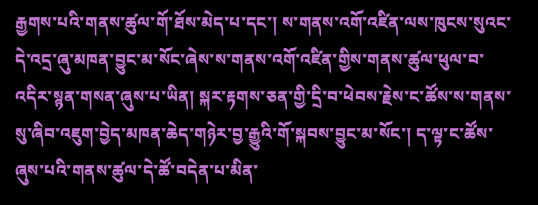རྒྱགས་པའི་གནས་ཚུལ་གོ་ཐོས་མེད་པ་དང་། ས་གནས་འགོ་འཛིན་ལས་ཁུངས་སུའང་དེ་འདྲ་ཞུ་མཁན་བྱུང་མ་སོང་ཞེས་ས་གནས་འགོ་འཛིན་གྱིས་གནས་ཚུལ་ཕུལ་བ་འདིར་སྙན་གསན་ཞུས་པ་ཡིན། སྐར་རྟགས་ཅན་གྱི་དྲི་བ་ཕེབས་རྗེས་ང་ཚོས་ས་གནས་སུ་ཞིབ་འཇུག་བྱེད་མཁན་ཆེད་གཉེར་བྱ་རྒྱུའི་གོ་སྐབས་བྱུང་མ་སོང་། ད་ལྟ་ང་ཚོས་ཞུས་པའི་གནས་ཚུལ་དེ་ཚོ་བདེན་པ་མིན་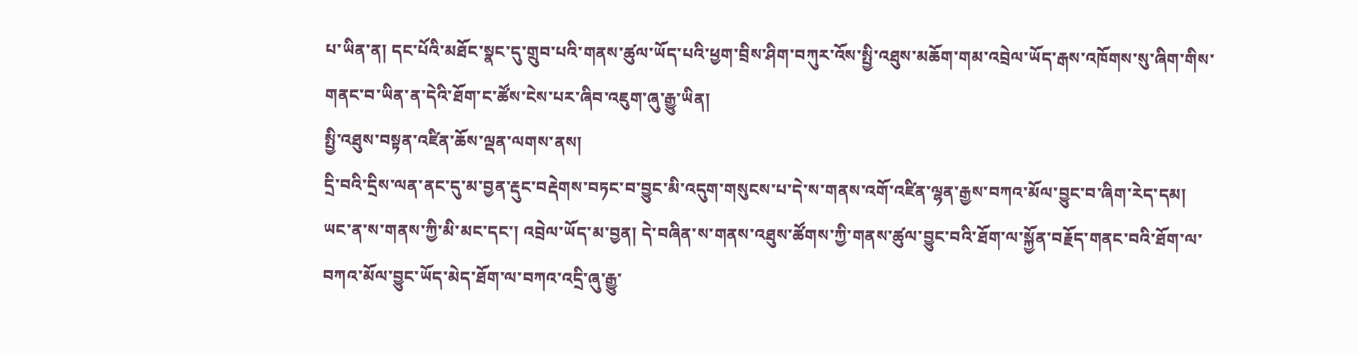པ་ཡིན་ན། དང་པོའི་མཐོང་སྣང་དུ་གྲུབ་པའི་གནས་ཚུལ་ཡོད་པའི་ཕྱག་བྲིས་ཤིག་བཀུར་འོས་སྤྱི་འཐུས་མཆོག་གམ་འབྲེལ་ཡོད་རྒས་འཁོགས་སུ་ཞིག་གིས་གནང་བ་ཡིན་ན་དེའི་ཐོག་ང་ཚོས་ངེས་པར་ཞིབ་འཇུག་ཞུ་རྒྱུ་ཡིན།
སྤྱི་འཐུས་བསྟན་འཛིན་ཆོས་ལྡན་ལགས་ནས།
དྲི་བའི་དྲིས་ལན་ནང་དུ་མ་བྱན་རྡུང་བརྡེགས་བཏང་བ་བྱུང་མི་འདུག་གསུངས་པ་དེ་ས་གནས་འགོ་འཛིན་ལྷན་རྒྱས་བཀའ་མོལ་བྱུང་བ་ཞིག་རེད་དམ། ཡང་ན་ས་གནས་ཀྱི་མི་མང་དང་། འབྲེལ་ཡོད་མ་བྱན། དེ་བཞིན་ས་གནས་འཐུས་ཚོགས་ཀྱི་གནས་ཚུལ་བྱུང་བའི་ཐོག་ལ་སྐྱོན་བརྗོད་གནང་བའི་ཐོག་ལ་བཀའ་མོལ་བྱུང་ཡོད་མེད་ཐོག་ལ་བཀའ་འདྲི་ཞུ་རྒྱུ་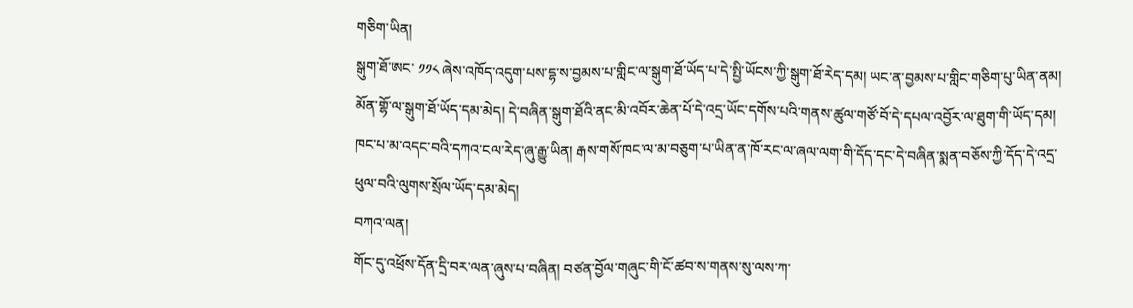གཅིག་ཡིན།
སྒུག་ཐོ་ཨང་ ༡༡༨ ཞེས་འཁོད་འདུག་པས་དྷ་ས་བྱམས་པ་གླིང་ལ་སྒུག་ཐོ་ཡོད་པ་དེ་སྤྱི་ཡོངས་ཀྱི་སྒུག་ཐོ་རེད་དམ། ཡང་ན་བྱམས་པ་གླིང་གཅིག་པུ་ཡིན་ནམ། མོན་གྷོ་ལ་སྒུག་ཐོ་ཡོད་དམ་མེད། དེ་བཞིན་སྒུག་ཐོའི་ནང་མི་འབོར་ཆེན་པོ་དེ་འདྲ་ཡོང་དགོས་པའི་གནས་ཚུལ་གཙོ་བོ་དེ་དཔལ་འབྱོར་ལ་ཐུག་གི་ཡོད་དམ། ཁང་པ་མ་འདང་བའི་དཀའ་ངལ་རེད་ཞུ་རྒྱུ་ཡིན། རྒས་གསོ་ཁང་ལ་མ་བཅུག་པ་ཡིན་ན་ཁོ་རང་ལ་ཞལ་ལག་གི་དོད་དང་དེ་བཞིན་སྨན་བཅོས་ཀྱི་དོད་དེ་འདྲ་ཕུལ་བའི་ལུགས་སྲོལ་ཡོད་དམ་མེད།
བཀའ་ལན།
གོང་དུ་འཕྲོས་དོན་དྲི་བར་ལན་ཞུས་པ་བཞིན། བཙན་བྱོལ་གཞུང་གི་ངོ་ཚབ་ས་གནས་སུ་ལས་ཀ་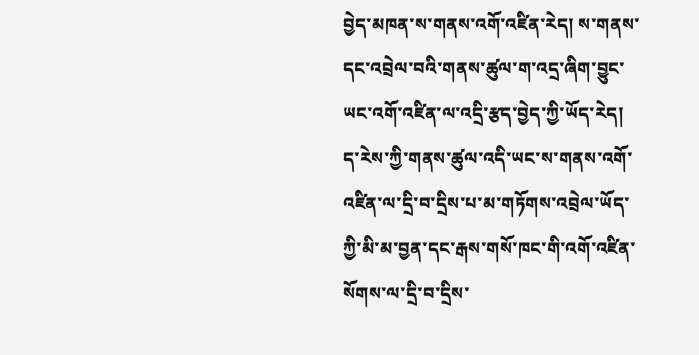བྱེད་མཁན་ས་གནས་འགོ་འཛིན་རེད། ས་གནས་དང་འབྲེལ་བའི་གནས་ཚུལ་ག་འདྲ་ཞིག་བྱུང་ཡང་འགོ་འཛིན་ལ་འདྲི་རྩད་བྱེད་ཀྱི་ཡོད་རེད། ད་རེས་ཀྱི་གནས་ཚུལ་འདི་ཡང་ས་གནས་འགོ་འཛིན་ལ་དྲི་བ་དྲིས་པ་མ་གཏོགས་འབྲེལ་ཡོད་ཀྱི་མི་མ་བྱན་དང་རྒས་གསོ་ཁང་གི་འགོ་འཛིན་སོགས་ལ་དྲི་བ་དྲིས་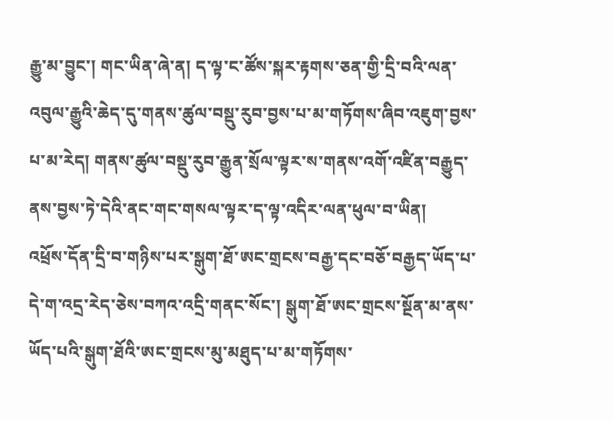རྒྱུ་མ་བྱུང་། གང་ཡིན་ཞེ་ན། ད་ལྟ་ང་ཚོས་སྐར་རྟགས་ཅན་གྱི་དྲི་བའི་ལན་འབུལ་རྒྱུའི་ཆེད་དུ་གནས་ཚུལ་བསྡུ་རུབ་བྱས་པ་མ་གཏོགས་ཞིབ་འཇུག་བྱས་པ་མ་རེད། གནས་ཚུལ་བསྡུ་རུབ་རྒྱུན་སྲོལ་ལྟར་ས་གནས་འགོ་འཛིན་བརྒྱུད་ནས་བྱས་ཏེ་དེའི་ནང་གང་གསལ་ལྟར་ད་ལྟ་འདིར་ལན་ཕུལ་བ་ཡིན།
འཕྲོས་དོན་དྲི་བ་གཉིས་པར་སྒུག་ཐོ་ཨང་གྲངས་བརྒྱ་དང་བཅོ་བརྒྱད་ཡོད་པ་དེ་ག་འདྲ་རེད་ཅེས་བཀའ་འདྲི་གནང་སོང་། སྒུག་ཐོ་ཨང་གྲངས་སྔོན་མ་ནས་ཡོད་པའི་སྒུག་ཐོའི་ཨང་གྲངས་མུ་མཐུད་པ་མ་གཏོགས་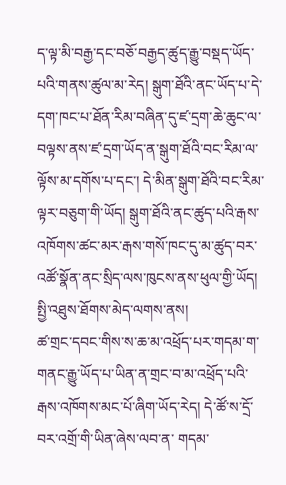ད་ལྟ་མི་བརྒྱ་དང་བཅོ་བརྒྱད་ཚུད་རྒྱུ་བསྡད་ཡོད་པའི་གནས་ཚུལ་མ་རེད། སྒུག་ཐོའི་ནང་ཡོད་པ་དེ་དག་ཁང་པ་ཐོན་རིམ་བཞིན་དུ་ཛ་དྲག་ཆེ་ཆུང་ལ་བལྟས་ནས་ཛ་དྲག་ཡོད་ན་སྒུག་ཐོའི་བང་རིམ་ལ་ལྟོས་མ་དགོས་པ་དང་། དེ་མིན་སྒུག་ཐོའི་བང་རིམ་ལྟར་བཅུག་གི་ཡོད། སྒུག་ཐོའི་ནང་ཚུད་པའི་རྒས་འཁོགས་ཚང་མར་རྒས་གསོ་ཁང་དུ་མ་ཚུད་བར་འཚོ་སྣོན་ནང་སྲིད་ལས་ཁུངས་ནས་ཕུལ་གྱི་ཡོད།
སྤྱི་འཐུས་ཐོགས་མེད་ལགས་ནས།
ཚ་གྲང་དབང་གིས་ས་ཆ་མ་འཕྲོད་པར་གདམ་ག་གནང་རྒྱུ་ཡོད་པ་ཡིན་ན་གྲང་བ་མ་འཕྲོད་པའི་རྒས་འཁོགས་མང་པོ་ཞིག་ཡོད་རེད། དེ་ཚོ་ས་དྲོ་བར་འགྲོ་གི་ཡིན་ཞེས་ལབ་ན་ གདམ་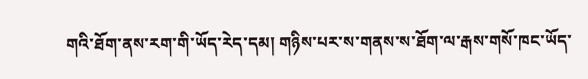གའི་ཐོག་ནས་རག་གི་ཡོད་རེད་དམ། གཉིས་པར་ས་གནས་ས་ཐོག་ལ་རྒས་གསོ་ཁང་ཡོད་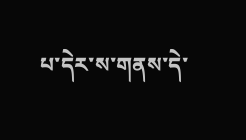པ་དེར་ས་གནས་དེ་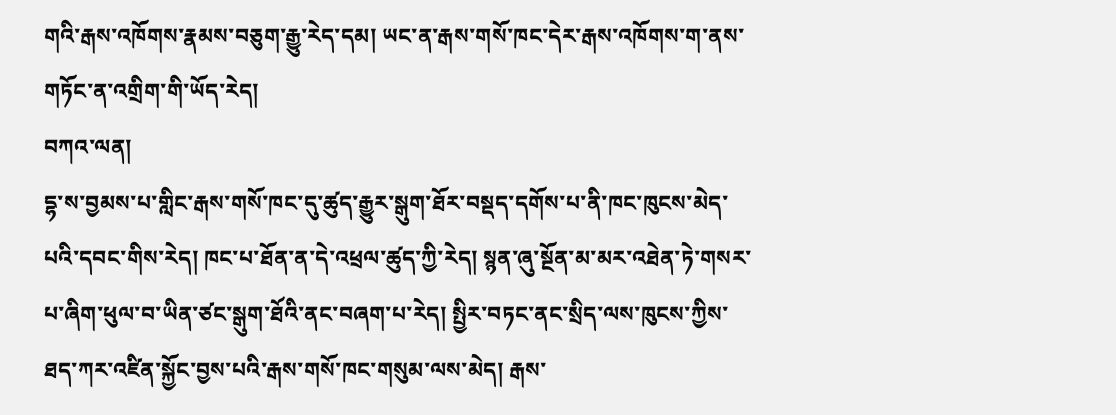གའི་རྒས་འཁོགས་རྣམས་བཅུག་རྒྱུ་རེད་དམ། ཡང་ན་རྒས་གསོ་ཁང་དེར་རྒས་འཁོགས་ག་ནས་གཏོང་ན་འགྲིག་གི་ཡོད་རེད།
བཀའ་ལན།
དྷ་ས་བྱམས་པ་གླིང་རྒས་གསོ་ཁང་དུ་ཚུད་རྒྱུར་སྒུག་ཐོར་བསྡད་དགོས་པ་ནི་ཁང་ཁུངས་མེད་པའི་དབང་གིས་རེད། ཁང་པ་ཐོན་ན་དེ་འཕྲལ་ཚུད་ཀྱི་རེད། སྙན་ཞུ་སྔོན་མ་མར་འཐེན་ཏེ་གསར་པ་ཞིག་ཕུལ་བ་ཡིན་ཙང་སྒུག་ཐོའི་ནང་བཞག་པ་རེད། སྤྱིར་བཏང་ནང་སྲིད་ལས་ཁུངས་ཀྱིས་ཐད་ཀར་འཛིན་སྐྱོང་བྱས་པའི་རྒས་གསོ་ཁང་གསུམ་ལས་མེད། རྒས་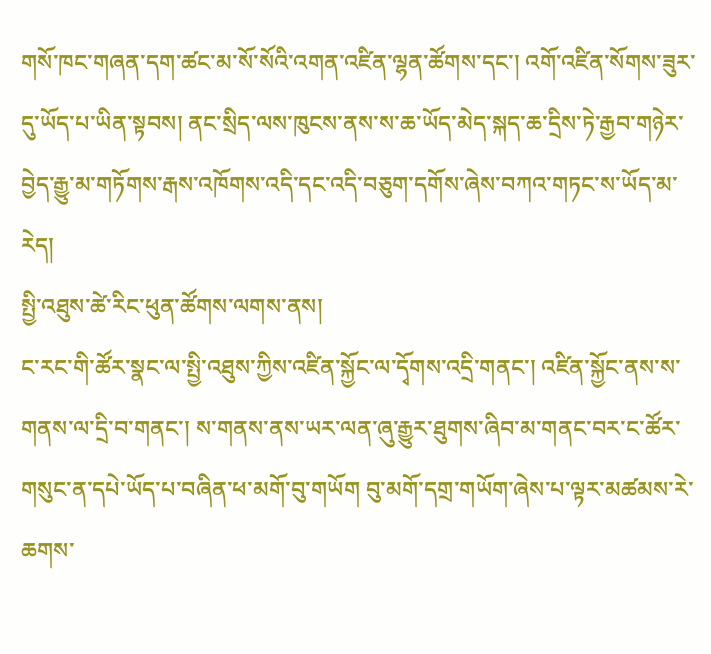གསོ་ཁང་གཞན་དག་ཚང་མ་སོ་སོའི་འགན་འཛིན་ལྷན་ཚོགས་དང་། འགོ་འཛིན་སོགས་ཟུར་དུ་ཡོད་པ་ཡིན་སྟབས། ནང་སྲིད་ལས་ཁུངས་ནས་ས་ཆ་ཡོད་མེད་སྐད་ཆ་དྲིས་ཏེ་རྒྱབ་གཉེར་བྱེད་རྒྱུ་མ་གཏོགས་རྒས་འཁོགས་འདི་དང་འདི་བཅུག་དགོས་ཞེས་བཀའ་གཏང་ས་ཡོད་མ་རེད།
སྤྱི་འཐུས་ཚེ་རིང་ཕུན་ཚོགས་ལགས་ནས།
ང་རང་གི་ཚོར་སྣང་ལ་སྤྱི་འཐུས་ཀྱིས་འཛིན་སྐྱོང་ལ་དྭོགས་འདྲི་གནང་། འཛིན་སྐྱོང་ནས་ས་གནས་ལ་དྲི་བ་གནང་། ས་གནས་ནས་ཡར་ལན་ཞུ་རྒྱུར་ཐུགས་ཞིབ་མ་གནང་བར་ང་ཚོར་གསུང་ན་དཔེ་ཡོད་པ་བཞིན་ཕ་མགོ་བུ་གཡོག བུ་མགོ་དགྲ་གཡོག་ཞེས་པ་ལྟར་མཚམས་རེ་ཆགས་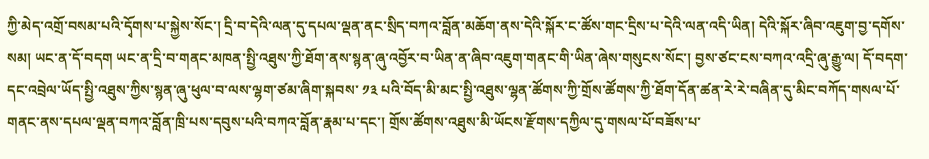ཀྱི་མེད་འགྲོ་བསམ་པའི་དྭོགས་པ་སྐྱེས་སོང་། དྲི་བ་དེའི་ལན་དུ་དཔལ་ལྡན་ནང་སྲིད་བཀའ་བློན་མཆོག་ནས་དེའི་སྐོར་ང་ཚོས་གང་དྲིས་པ་དེའི་ལན་འདི་ཡིན། དེའི་སྐོར་ཞིབ་འཇུག་བྱ་དགོས་སམ། ཡང་ན་དོ་བདག ཡང་ན་དྲི་བ་གནང་མཁན་སྤྱི་འཐུས་ཀྱི་ཐོག་ནས་སྙན་ཞུ་འབྱོར་བ་ཡིན་ན་ཞིབ་འཇུག་གནང་གི་ཡིན་ཞེས་གསུངས་སོང་། བྱས་ཙང་ངས་བཀའ་འདྲི་ཞུ་རྒྱུ་ལ། དོ་བདག་དང་འབྲེལ་ཡོད་སྤྱི་འཐུས་ཀྱིས་སྙན་ཞུ་ཕུལ་བ་ལས་ལྷག་ཙམ་ཞིག་སྐབས་ ༡༣ པའི་བོད་མི་མང་སྤྱི་འཐུས་ལྷན་ཚོགས་ཀྱི་གྲོས་ཚོགས་ཀྱི་ཐོག་དོན་ཚན་རེ་རེ་བཞིན་དུ་མིང་བཀོད་གསལ་པོ་གནང་ནས་དཔལ་ལྡན་བཀའ་བློན་ཁྲི་པས་དབུས་པའི་བཀའ་བློན་རྣམ་པ་དང་། གྲོས་ཚོགས་འཐུས་མི་ཡོངས་རྫོགས་དཀྱིལ་དུ་གསལ་པོ་བཟོས་པ་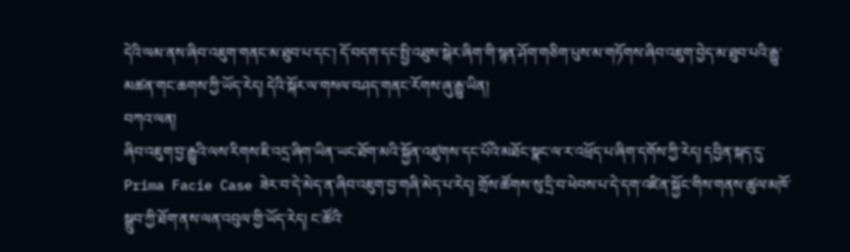དེའི་ལམ་ནས་ཞིབ་འཇུག་གནང་མ་ཐུབ་པ་དང་། དོ་བདག་དང་སྤྱི་འཐུས་སྒེར་ཞིག་གི་སྙན་ཤོག་གཅིག་པུས་མ་གཏོགས་ཞིབ་འཇུག་བྱེད་མ་ཐུབ་པའི་རྒྱུ་མཚན་གང་ཆགས་ཀྱི་ཡོད་རེད། དེའི་སྐོར་ལ་གསལ་བཤད་གནང་རོགས་ཞུ་རྒྱུ་ཡིན།
བཀའ་ལན།
ཞིབ་འཇུག་བྱ་རྒྱུའི་ལས་རིགས་ཇི་འདྲ་ཞིག་ཡིན་ཡང་ཐོག་མའི་སྐྱོན་འཛུགས་དང་པོའི་མཐོང་སྣང་ལ་ར་འཕྲོད་པ་ཞིག་དགོས་ཀྱི་རེད། དབྱིན་སྐད་དུ་ Prima Facie Case ཟེར་བ་དེ་མེད་ན་ཞིབ་འཇུག་བྱ་གཞི་མེད་པ་རེད། གྲོས་ཚོགས་སུ་དྲི་བ་ཕེབས་པ་དེ་དག་འཛིན་སྐྱོང་གིས་གནས་ཚུལ་མཁོ་སྒྲུབ་ཀྱི་ཐོག་ནས་ལན་འབུལ་གྱི་ཡོད་རེད། ང་ཚོའི་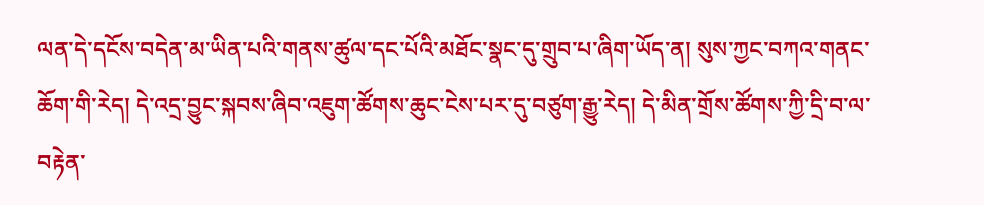ལན་དེ་དངོས་བདེན་མ་ཡིན་པའི་གནས་ཚུལ་དང་པོའི་མཐོང་སྣང་དུ་གྲུབ་པ་ཞིག་ཡོད་ན། སུས་ཀྱང་བཀའ་གནང་ཆོག་གི་རེད། དེ་འདྲ་བྱུང་སྐབས་ཞིབ་འཇུག་ཚོགས་ཆུང་ངེས་པར་དུ་བཙུག་རྒྱུ་རེད། དེ་མིན་གྲོས་ཚོགས་ཀྱི་དྲི་བ་ལ་བརྟེན་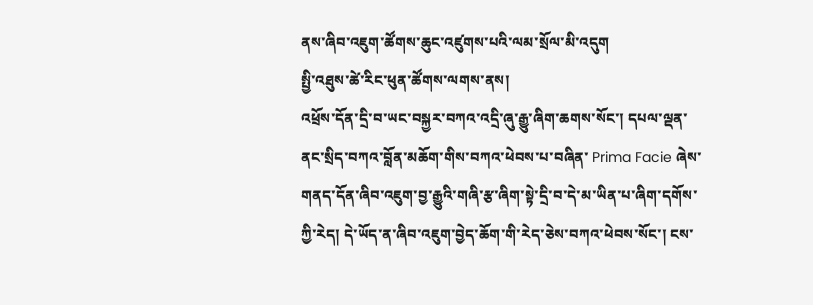ནས་ཞིབ་འཇུག་ཚོགས་ཆུང་འཛུགས་པའི་ལམ་སྲོལ་མི་འདུག
སྤྱི་འཐུས་ཚེ་རིང་ཕུན་ཚོགས་ལགས་ནས།
འཕྲོས་དོན་དྲི་བ་ཡང་བསྐྱར་བཀའ་འདྲི་ཞུ་རྒྱུ་ཞིག་ཆགས་སོང་། དཔལ་ལྡན་ནང་སྲིད་བཀའ་བློན་མཆོག་གིས་བཀའ་ཕེབས་པ་བཞིན་ Prima Facie ཞེས་གནད་དོན་ཞིབ་འཇུག་བྱ་རྒྱུའི་གཞི་རྩ་ཞིག་སྟེ་དྲི་བ་དེ་མ་ཡིན་པ་ཞིག་དགོས་ཀྱི་རེད། དེ་ཡོད་ན་ཞིབ་འཇུག་བྱེད་ཆོག་གི་རེད་ཅེས་བཀའ་ཕེབས་སོང་། ངས་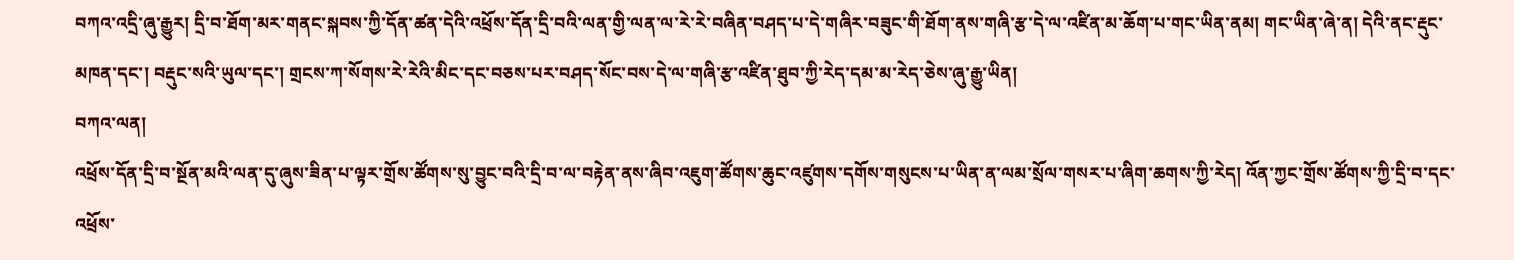བཀའ་འདྲི་ཞུ་རྒྱུར། དྲི་བ་ཐོག་མར་གནང་སྐབས་ཀྱི་དོན་ཚན་དེའི་འཕྲོས་དོན་དྲི་བའི་ལན་གྱི་ལན་ལ་རེ་རེ་བཞིན་བཤད་པ་དེ་གཞིར་བཟུང་གི་ཐོག་ནས་གཞི་རྩ་དེ་ལ་འཛིན་མ་ཆོག་པ་གང་ཡིན་ནམ། གང་ཡིན་ཞེ་ན། དེའི་ནང་རྡུང་མཁན་དང་། བརྡུང་སའི་ཡུལ་དང་། གྲངས་ཀ་སོགས་རེ་རེའི་མིང་དང་བཅས་པར་བཤད་སོང་བས་དེ་ལ་གཞི་རྩ་འཛིན་ཐུབ་ཀྱི་རེད་དམ་མ་རེད་ཅེས་ཞུ་རྒྱུ་ཡིན།
བཀའ་ལན།
འཕྲོས་དོན་དྲི་བ་སྔོན་མའི་ལན་དུ་ཞུས་ཟིན་པ་ལྟར་གྲོས་ཚོགས་སུ་བྱུང་བའི་དྲི་བ་ལ་བརྟེན་ནས་ཞིབ་འཇུག་ཚོགས་ཆུང་འཛུགས་དགོས་གསུངས་པ་ཡིན་ན་ལམ་སྲོལ་གསར་པ་ཞིག་ཆགས་ཀྱི་རེད། འོན་ཀྱང་གྲོས་ཚོགས་ཀྱི་དྲི་བ་དང་འཕྲོས་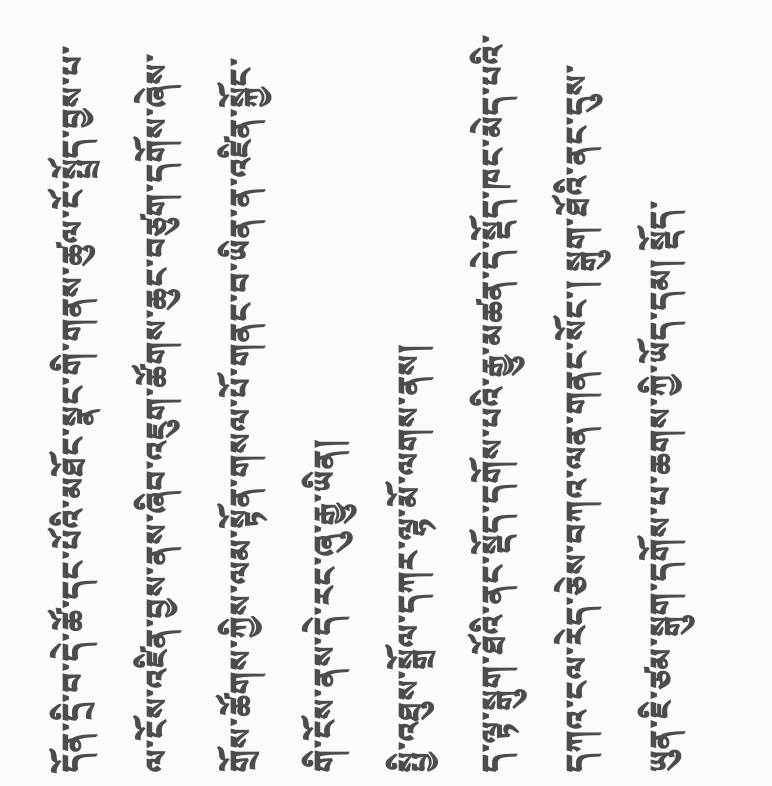དོན་དྲི་བ་དེ་ཚོ་དང་པོའི་མཐོང་སྣང་གི་གནས་ཚུལ་ངོ་སྤྲོད་བྱས་པ་ལ་ངོས་འཛིན་བྱས་ནས་ཞིབ་འཇུག་ཚོགས་ཆུང་བཙུག་དགོས་ཞེས་གྲོས་ཚོགས་ཀྱིས་ལམ་སྟོན་གསལ་པོ་གནང་བ་ཡིན་ན་འཛིན་སྐྱོང་གི་ངོས་ནས་དེ་རང་ཞུ་རྒྱུ་ཡིན།
སྤྱི་འཐུས་སྒྲོལ་དཀར་ལྷ་མོ་ལགས་ནས།
ད་ལྟ་སྒུག་ཐོའི་ནང་སྡོད་དགོས་པའི་རྒྱུ་མཚན་དེ་སྡོད་ཁང་མེད་པའི་དཀའ་ངལ་རེད་ཅེས་བཀའ་ལན་གནང་སོང་། སྒུག་ཐོའི་ནང་དུས་ཡུན་ཇི་ཙམ་སྒུག་དགོས་པ་ཆགས་ཀྱི་ཡོད་དམ། སྡོད་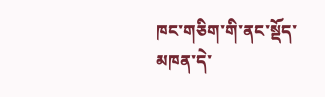ཁང་གཅིག་གི་ནང་སྡོད་མཁན་དེ་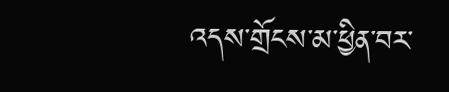འདས་གྲོངས་མ་ཕྱིན་བར་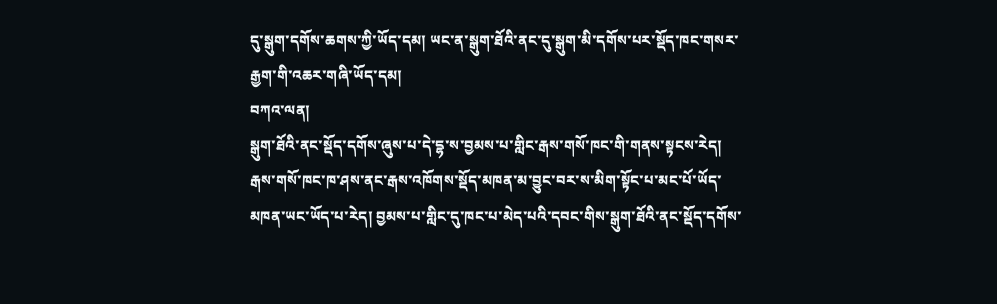དུ་སྒུག་དགོས་ཆགས་ཀྱི་ཡོད་དམ། ཡང་ན་སྒུག་ཐོའི་ནང་དུ་སྒུག་མི་དགོས་པར་སྡོད་ཁང་གསར་རྒྱག་གི་འཆར་གཞི་ཡོད་དམ།
བཀའ་ལན།
སྒུག་ཐོའི་ནང་སྡོད་དགོས་ཞུས་པ་དེ་དྷ་ས་བྱམས་པ་གླིང་རྒས་གསོ་ཁང་གི་གནས་སྟངས་རེད། རྒས་གསོ་ཁང་ཁ་ཤས་ནང་རྒས་འཁོགས་སྡོད་མཁན་མ་བྱུང་བར་ས་མིག་སྟོང་པ་མང་པོ་ཡོད་མཁན་ཡང་ཡོད་པ་རེད། བྱམས་པ་གླིང་དུ་ཁང་པ་མེད་པའི་དབང་གིས་སྒུག་ཐོའི་ནང་སྡོད་དགོས་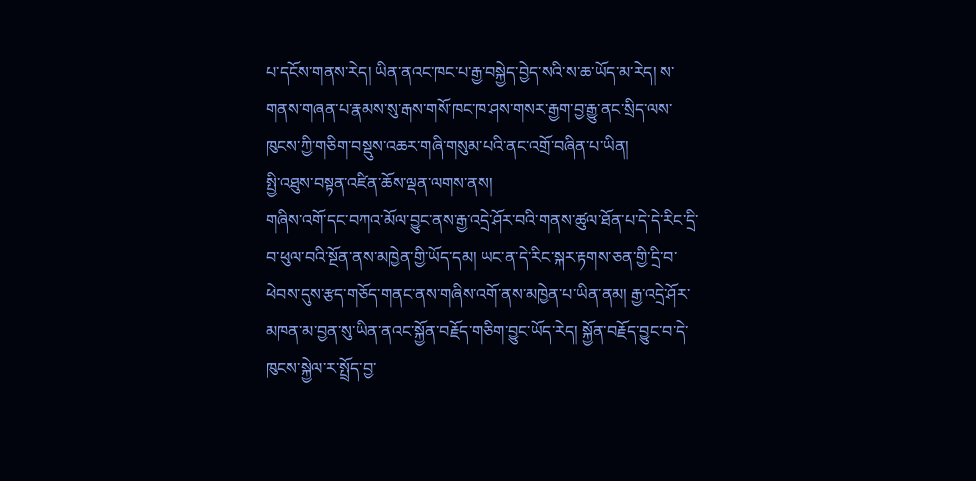པ་དངོས་གནས་རེད། ཡིན་ནའང་ཁང་པ་རྒྱ་བསྐྱེད་བྱེད་སའི་ས་ཆ་ཡོད་མ་རེད། ས་གནས་གཞན་པ་རྣམས་སུ་རྒས་གསོ་ཁང་ཁ་ཤས་གསར་རྒྱག་བྱ་རྒྱུ་ནང་སྲིད་ལས་ཁུངས་ཀྱི་གཅིག་བསྡུས་འཆར་གཞི་གསུམ་པའི་ནང་འགྲོ་བཞིན་པ་ཡིན།
སྤྱི་འཐུས་བསྟན་འཛིན་ཆོས་ལྡན་ལགས་ནས།
གཞིས་འགོ་དང་བཀའ་མོལ་བྱུང་ནས་རྒྱ་འདྲེ་ཤོར་བའི་གནས་ཚུལ་ཐོན་པ་དེ་དེ་རིང་དྲི་བ་ཕུལ་བའི་སྔོན་ནས་མཁྱེན་གྱི་ཡོད་དམ། ཡང་ན་དེ་རིང་སྐར་རྟགས་ཅན་གྱི་དྲི་བ་ཕེབས་དུས་རྩད་གཅོད་གནང་ནས་གཞིས་འགོ་ནས་མཁྱེན་པ་ཡིན་ནམ། རྒྱ་འདྲེ་ཤོར་མཁན་མ་བྱན་སུ་ཡིན་ནའང་སྐྱོན་བརྗོད་གཅིག་བྱུང་ཡོད་རེད། སྐྱོན་བརྗོད་བྱུང་བ་དེ་ཁུངས་སྐྱེལ་ར་སྤྲོད་བྱ་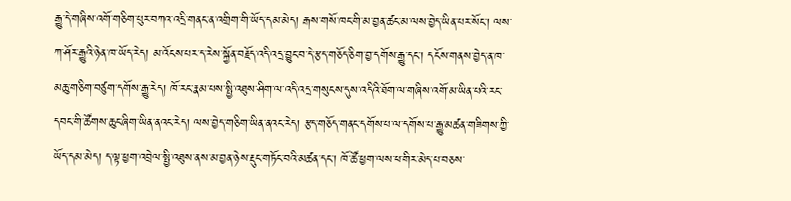རྒྱུ་དེ་གཞིས་འགོ་གཅིག་པུར་བཀའ་འདྲི་གནང་ན་འགྲིག་གི་ཡོད་དམ་མེད། རྒས་གསོ་ཁང་གི་མ་བྱན་ཚང་མ་ལས་བྱེད་ཡིན་པར་སོང་། ལས་ཀ་ཤོར་རྒྱུའི་ཉེན་ཁ་ཡོད་རེད། མ་འོངས་པར་ད་རེས་སྐྱོན་བརྗོད་འདི་འདྲ་བྱུང་བ་དེ་རྩད་གཅོད་ཅིག་བྱ་དགོས་རྒྱུ་དང་། དངོས་གནས་བྱེད་ན་ཁ་མཆུ་གཅིག་བཙུག་དགོས་རྒྱུ་རེད། ཁོ་རང་རྣམ་པས་སྤྱི་འཐུས་ཤིག་ལ་འདི་འདྲ་གསུངས་དུས་འདིའི་ཐོག་ལ་གཞིས་འགོ་མ་ཡིན་པའི་རང་དབང་གི་ཚོགས་ཆུང་ཞིག་ཡིན་ནའང་རེད། ལས་བྱེད་གཅིག་ཡིན་ནའང་རེད། རྩད་གཅོད་གནང་དགོས་པ་ལ་དགོས་པ་རྒྱུ་མཚན་གཟིགས་ཀྱི་ཡོད་དམ་མེད། ད་ལྟ་ཕྱག་འབྲེལ་སྤྱི་འཐུས་ནས་མ་བྱན་ཉེས་རྡུང་གཏོང་བའི་མཚན་དང་། ཁོ་ཚོ་ཕྱག་ལས་ཕ་གིར་མེད་པ་བཅས་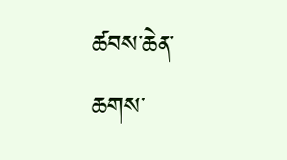ཚབས་ཆེན་ཆགས་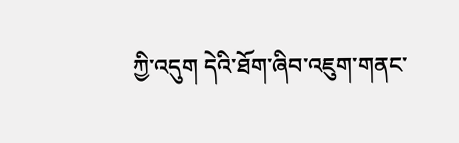ཀྱི་འདུག དེའི་ཐོག་ཞིབ་འཇུག་གནང་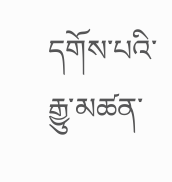དགོས་པའི་རྒྱུ་མཚན་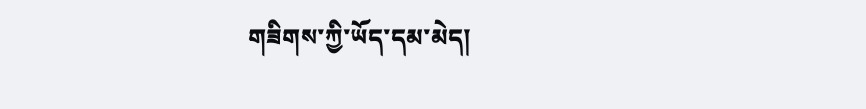གཟིགས་ཀྱི་ཡོད་དམ་མེད།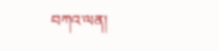བཀའ་ལན།